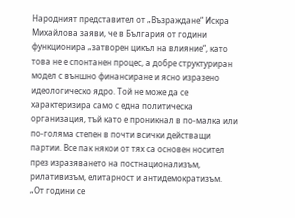Народният представител от „Възраждане“ Искра Михайлова заяви, че в България от години функционира „затворен цикъл на влияние“, като това не е спонтанен процес, а добре структуриран модел с външно финансиране и ясно изразено идеологическо ядро. Той не може да се характеризира само с една политическа организация, тъй като е проникнал в по-малка или по-голяма степен в почти всички действащи партии. Все пак някои от тях са основен носител през изразяването на постнационализъм, рилативизъм, елитарност и антидемократизъм.
„От години се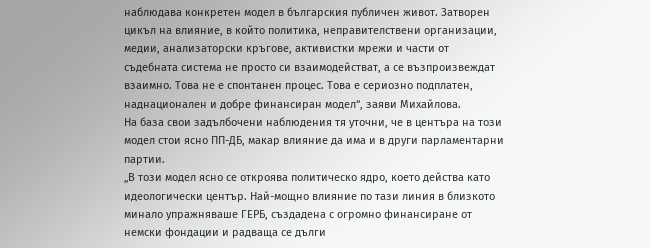наблюдава конкретен модел в българския публичен живот. Затворен цикъл на влияние, в който политика, неправителствени организации, медии, анализаторски кръгове, активистки мрежи и части от съдебната система не просто си взаимодействат, а се възпроизвеждат взаимно. Това не е спонтанен процес. Това е сериозно подплатен, наднационален и добре финансиран модел“, заяви Михайлова.
На база свои задълбочени наблюдения тя уточни, че в центъра на този модел стои ясно ПП-ДБ, макар влияние да има и в други парламентарни партии.
„В този модел ясно се откроява политическо ядро, което действа като идеологически център. Най-мощно влияние по тази линия в близкото минало упражняваше ГЕРБ, създадена с огромно финансиране от немски фондации и радваща се дълги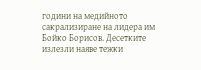години на медийното сакрализиране на лидера им Бойко Борисов. Десетките излезли наяве тежки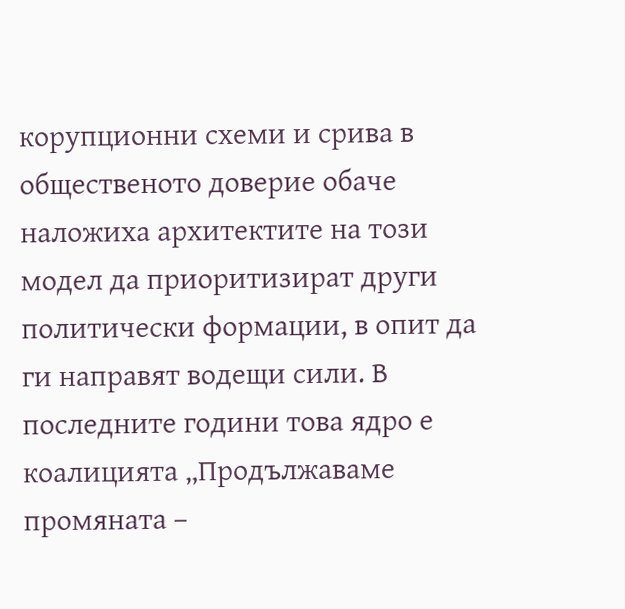корупционни схеми и срива в общественото доверие обаче наложиха архитектите на този модел да приоритизират други политически формации, в опит да ги направят водещи сили. В последните години това ядро е коалицията „Продължаваме промяната –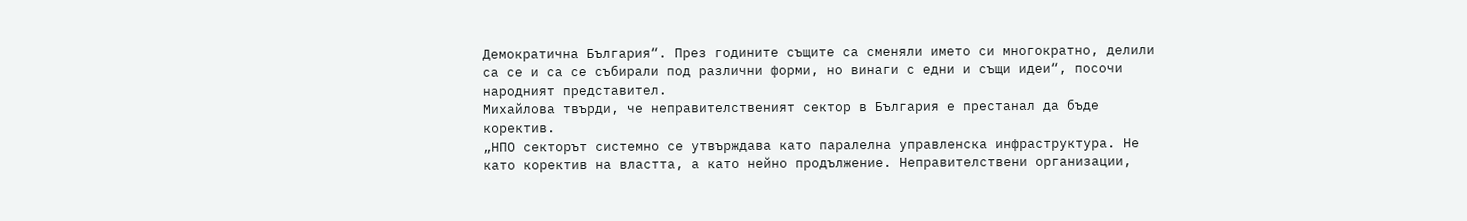Демократична България“. През годините същите са сменяли името си многократно, делили са се и са се събирали под различни форми, но винаги с едни и същи идеи“, посочи народният представител.
Михайлова твърди, че неправителственият сектор в България е престанал да бъде коректив.
„НПО секторът системно се утвърждава като паралелна управленска инфраструктура. Не като коректив на властта, а като нейно продължение. Неправителствени организации,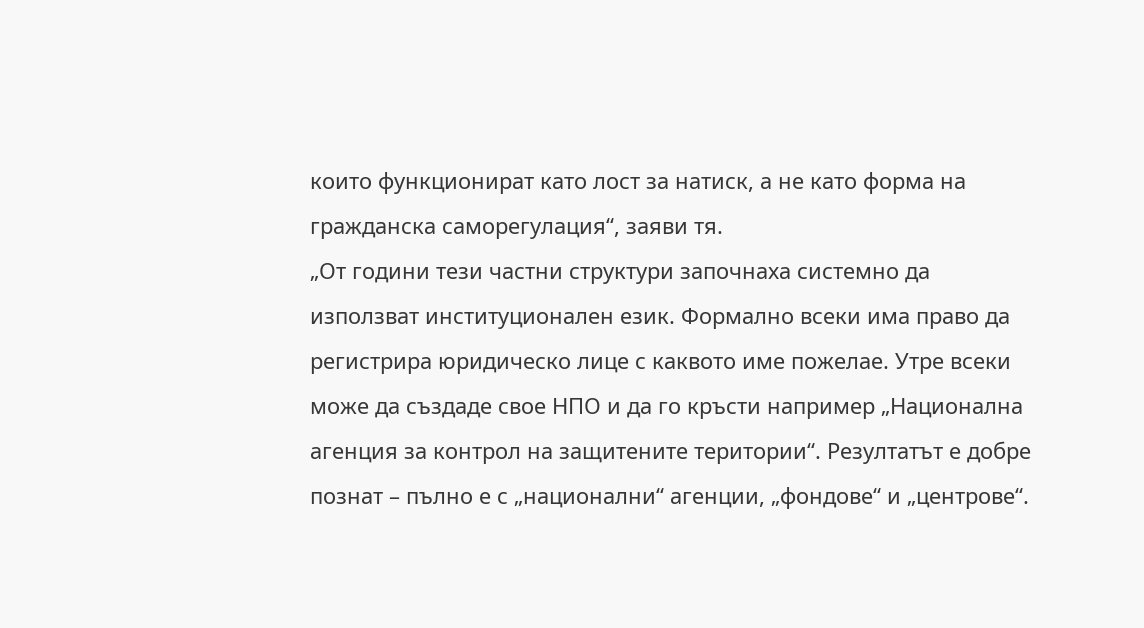които функционират като лост за натиск, а не като форма на гражданска саморегулация“, заяви тя.
„От години тези частни структури започнаха системно да използват институционален език. Формално всеки има право да регистрира юридическо лице с каквото име пожелае. Утре всеки може да създаде свое НПО и да го кръсти например „Национална агенция за контрол на защитените територии“. Резултатът е добре познат – пълно е с „национални“ агенции, „фондове“ и „центрове“.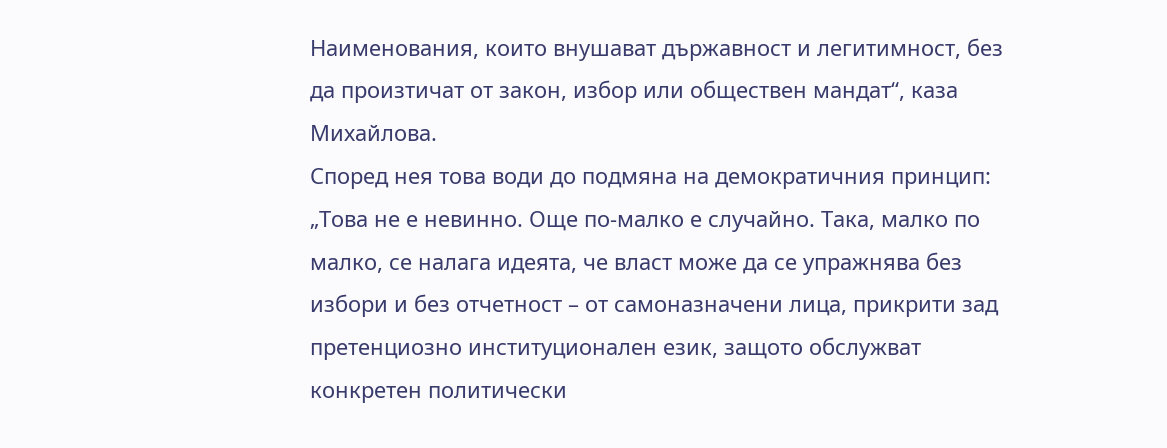Наименования, които внушават държавност и легитимност, без да произтичат от закон, избор или обществен мандат“, каза Михайлова.
Според нея това води до подмяна на демократичния принцип: „Това не е невинно. Още по-малко е случайно. Така, малко по малко, се налага идеята, че власт може да се упражнява без избори и без отчетност – от самоназначени лица, прикрити зад претенциозно институционален език, защото обслужват конкретен политически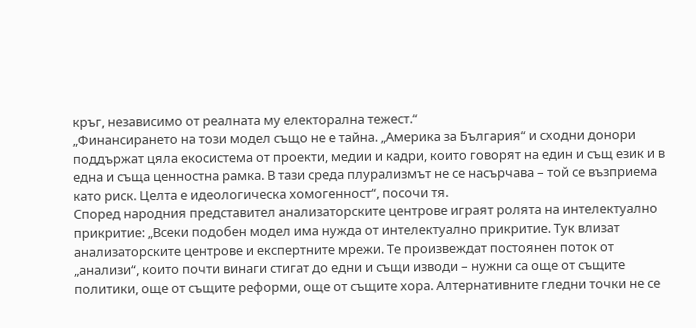кръг, независимо от реалната му електорална тежест.“
„Финансирането на този модел също не е тайна. „Америка за България“ и сходни донори поддържат цяла екосистема от проекти, медии и кадри, които говорят на един и същ език и в една и съща ценностна рамка. В тази среда плурализмът не се насърчава – той се възприема като риск. Целта е идеологическа хомогенност“, посочи тя.
Според народния представител анализаторските центрове играят ролята на интелектуално прикритие: „Всеки подобен модел има нужда от интелектуално прикритие. Тук влизат анализаторските центрове и експертните мрежи. Те произвеждат постоянен поток от „анализи“, които почти винаги стигат до едни и същи изводи – нужни са още от същите политики, още от същите реформи, още от същите хора. Алтернативните гледни точки не се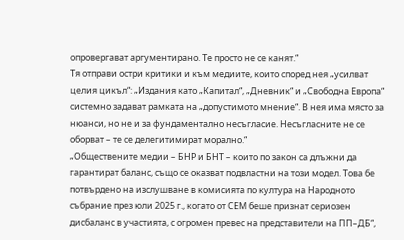опровергават аргументирано. Те просто не се канят.“
Тя отправи остри критики и към медиите, които според нея „усилват целия цикъл“: „Издания като „Капитал“, „Дневник“ и „Свободна Европа“ системно задават рамката на „допустимото мнение“. В нея има място за нюанси, но не и за фундаментално несъгласие. Несъгласните не се оборват – те се делегитимират морално.“
„Обществените медии – БНР и БНТ – които по закон са длъжни да гарантират баланс, също се оказват подвластни на този модел. Това бе потвърдено на изслушване в комисията по култура на Народното събрание през юли 2025 г., когато от СЕМ беше признат сериозен дисбаланс в участията, с огромен превес на представители на ПП–ДБ“,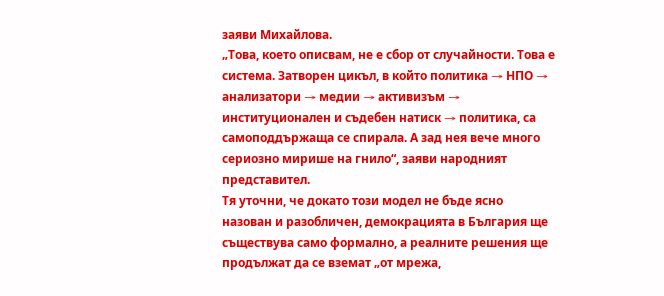заяви Михайлова.
„Това, което описвам, не е сбор от случайности. Това е система. Затворен цикъл, в който политика → НПО → анализатори → медии → активизъм → институционален и съдебен натиск → политика, са самоподдържаща се спирала. А зад нея вече много сериозно мирише на гнило“, заяви народният представител.
Тя уточни, че докато този модел не бъде ясно назован и разобличен, демокрацията в България ще съществува само формално, а реалните решения ще продължат да се вземат „от мрежа,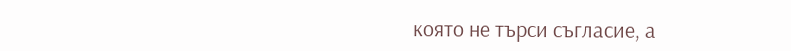която не търси съгласие, а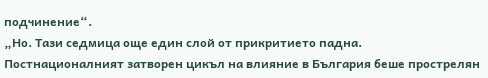подчинение“.
„Но. Тази седмица още един слой от прикритието падна. Постнационалният затворен цикъл на влияние в България беше прострелян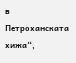в Петроханската хижа“,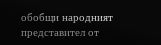обобщи народният представител от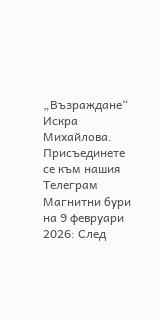„Възраждане“ Искра Михайлова.
Присъединете се към нашия Телеграм
Магнитни бури на 9 февруари 2026: След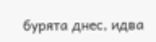бурята днес, идва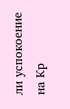ли успокоение на Кр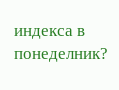индекса в понеделник?